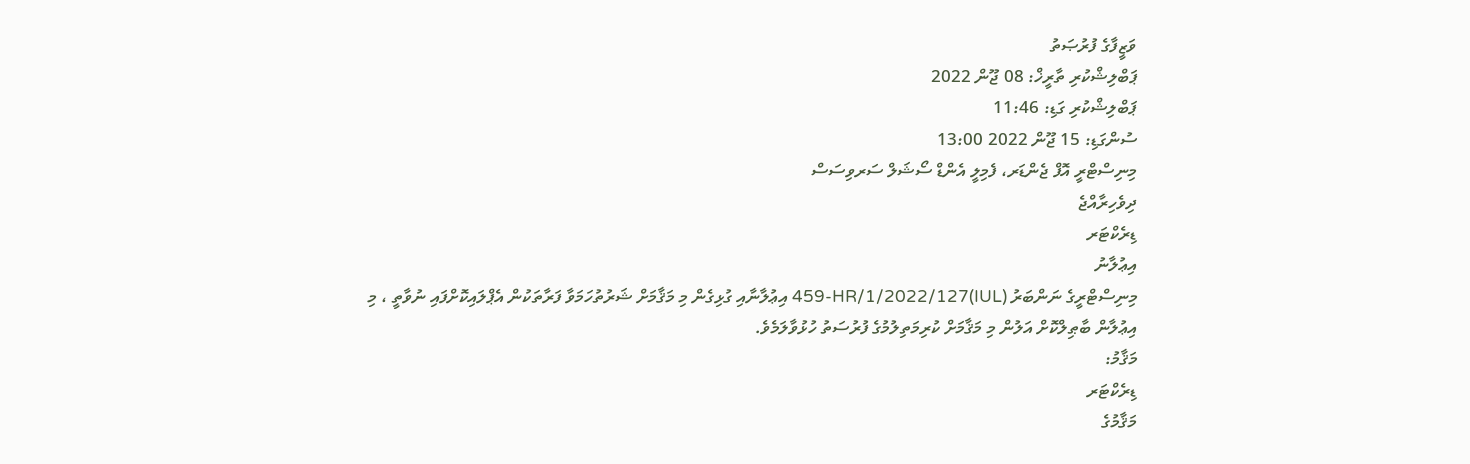ވަޒީފާގެ ފުރުޞަތު
ޕަބްލިޝްކުރި ތާރީޚް: 08 ޖޫން 2022
ޕަބްލިޝްކުރި ގަޑި: 11:46
ސުންގަޑި: 15 ޖޫން 2022 13:00
މިނިސްޓްރީ އޮފް ޖެންޑަރ، ފެމިލީ އެންޑް ސޯޝަލް ސަރވިސަސް
ދިވެހިރާއްޖެ
ޑިރެކްޓަރ
އިޢުލާނު
މިނިސްޓްރީގެ ނަންބަރު (IUL)459-HR/1/2022/127 އިޢުލާނާއި ގުޅިގެން މި މަޤާމަށް ޝަރުތުހަމަވާ ފަރާތަކުން އެޕްލައިކޮށްފައި ނުވާތީ ، މި އިޢުލާން ބާޠިލްކޮށް އަލުން މި މަޤާމަށް ކުރިމަތިލުމުގެ ފުރުސަތު ހުޅުވާލަމެވެ.
މަޤާމު:
ޑިރެކްޓަރ
މަޤާމުގެ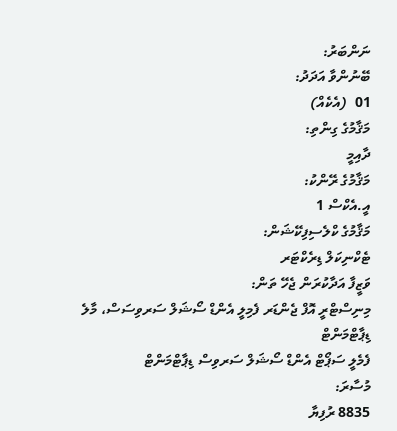ނަންބަރު:
ބޭނުންވާ އަދަދު:
01  (އެކެއް)
މަޤާމުގެ ގިންތި:
ދާއިމީ
މަޤާމުގެ ރޭންކު:
އީ.އެކްސް 1
މަޤާމުގެ ކްލެސިފިކޭޝަން:
ޓެކްނިކަލް ޑިރެކްޓަރ
ވަޒީފާ އަދާކުރަން ޖެހޭ ތަން:
މިނިސްޓްރީ އޮފް ޖެންޑަރ ފެމިލީ އެންޑް ސޯޝަލް ސަރވިސަސް، މާލެ
ޑިޕާޓްމަންޓް
ފެމެލީ ސަޕޯޓް އެންޑް ސޯޝަލް ސަރވިސް ޑިޕާޓްމަންޓް
މުސާރަ:
8835 ރުފިޔާ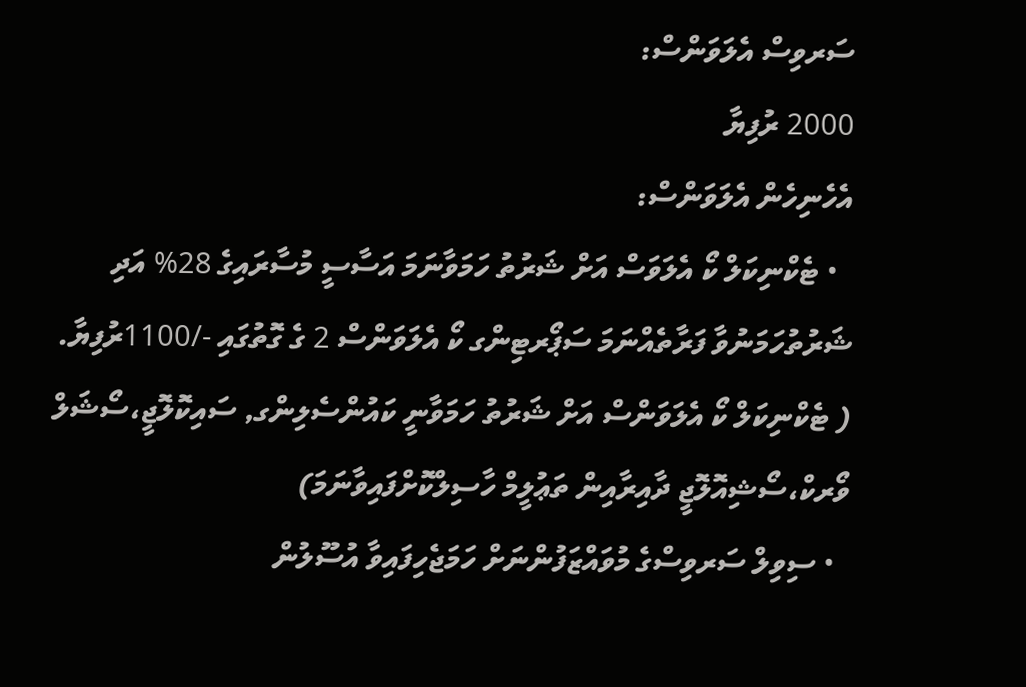ސަރވިސް އެލަވަންސް:
2000 ރުފިޔާ
އެހެނިހެން އެލަވަންސް:
  • ޓެކްނިކަލް ކޯ އެލަވަސް އަށް ޝަރުތު ހަމަވާނަމަ އަސާސީ މުސާރައިގެ 28% އަދި ޝަރުތުހަމަނުވާ ފަރާތެއްނަމަ ސަޕޯރޓިންގ ކޯ އެލަވަންސް 2 ގެ ގޮތުގައި -/1100ރުފިޔާ. ( ޓެކްނިކަލް ކޯ އެލަވަންސް އަށް ޝަރުތު ހަމަވާނީ ކައުންސެލިންގ, ސައިކޮލޮޖީ،ސޯޝަލް ވޯރކް،ސޯޝިއޮލޮޖީ ދާއިރާއިން ތަޢުލީމް ހާސިލްކޮށްފައިވާނަމަ)
  • ސިވިލް ސަރވިސްގެ މުވައްޒަފުންނަށް ހަމަޖެހިފައިވާ އުސޫލުން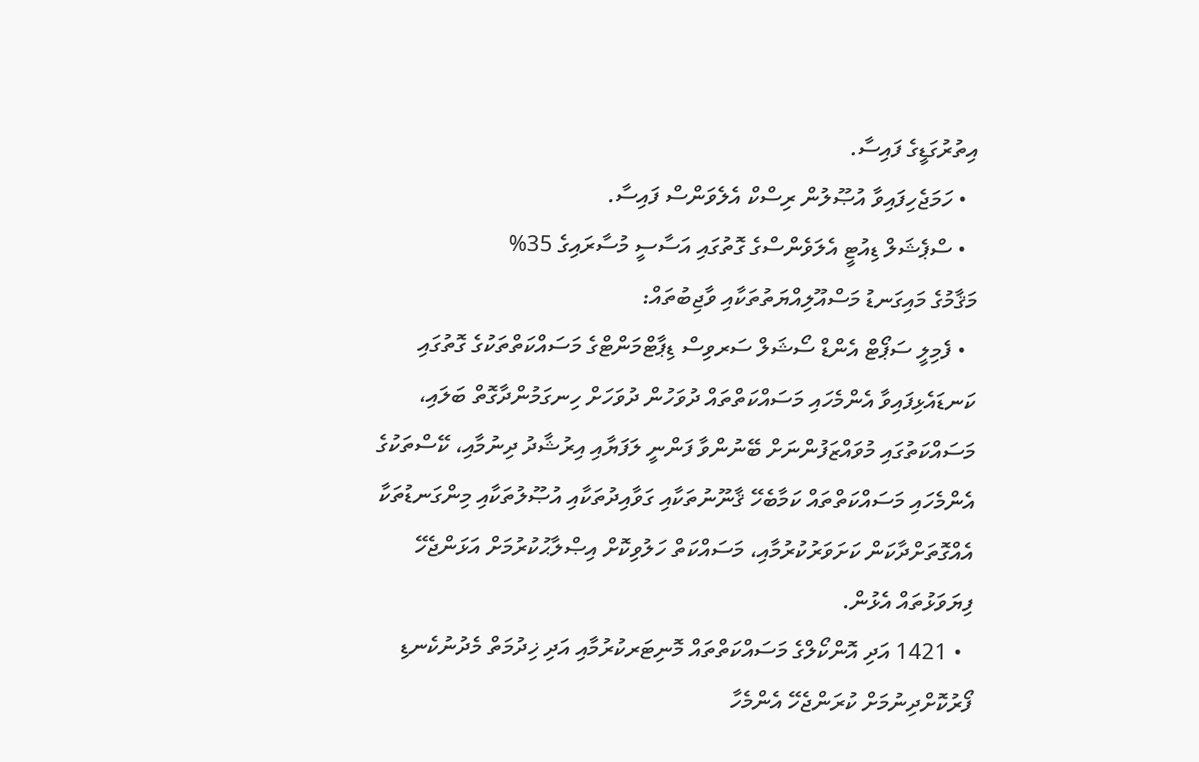އިތުރުގަޑީގެ ފައިސާ.
  • ހަމަޖެހިފައިވާ އުޞޫލުން ރިސްކް އެލެވަންސް ފައިސާ.
  • ސްޕެޝަލް ޑިއުޓީ އެލަވެންސްގެ ގޮތުގައި އަސާސީ މުސާރައިގެ 35%
މަޤާމުގެ މައިގަނޑު މަސްއޫލިއްޔަތުތަކާއި ވާޖިބުތައް:
  • ފެމިލީ ސަޕޯޓް އެންޑް ސޯޝަލް ސަރވިސް ޑިޕާޓްމަންޓްގެ މަސައްކަތްތަކުގެ ގޮތުގައި ކަނޑައެޅިފައިވާ އެންމެހައި މަސައްކަތްތައް ދުވަހުން ދުވަހަށް ހިނގަމުންދާގޮތް ބަލައި، މަސައްކަތުގައި މުވައްޒަފުންނަށް ބޭނުންވާ ފަންނީ ލަފަޔާއި އިރުޝާދު ދިނުމާއި، ކޭސްތަކުގެ އެންމެހައި މަސައްކަތްތައް ކަމާބެހޭ ޤާނޫނުތަކާއި ގަވާއިދުތަކާއި އުޞޫލުތަކާއި މިންގަނޑުތަކާ އެއްގޮތަށްދާކަން ކަށަވަރުކުރުމާއި، މަސައްކަތް ހަލުވިކޮށް އިޞްލާޙުކުރުމަށް އަޅަންޖެހޭ ފިޔަވަޅުތައް އެޅުން.
  • 1421 އަދި އޮންކޯލްގެ މަސައްކަތްތައް މޮނިޓަރކުރުމާއި އަދި ޚިދުމަތް މެދުނުކެނޑި ފޯރުކޮށްދިނުމަށް ކުރަންޖެހޭ އެންމެހާ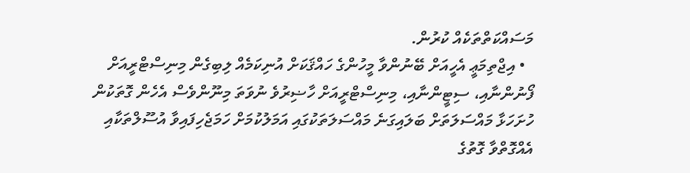މަސައްކަތްތަކެއް ކުރުން.
  • އިޖްތިމަޢީ އެހީއަށް ބޭނުންވާ މީހުންގެ ހައްޤަކަށް އުނިކަމެއް ލިބިގެން މިނިސްޓްރީއަށް ފޯނުންނާއި، ސިޓީންނާއި، މިނިސްޓްރީއަށް ހާޟިރުވެ ނުވަތަ މިނޫންވެސް އެހެން ގޮތަކުން ހުށަހަޅާ މައްސަލަތަށް ބަލައިގަނެ މައްސަލަތަކުގައި އަމަލުކުމަށް ހަމަޖެހިފައިވާ އުސޫލްތަކާއި އެއްގޮތްވާ ގޮތުގެ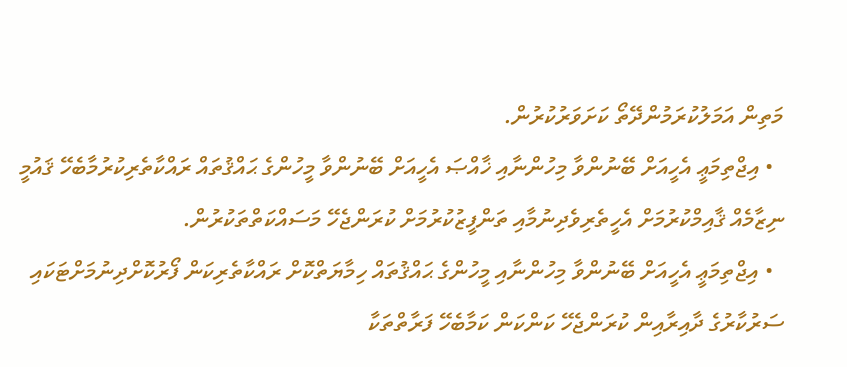މަތިން އަމަލުކުރަމުންދޭތޯ ކަށަވަރުކުރުން.
  • އިޖްތިމަޢީ އެހީއަށް ބޭނުންވާ މިހުންނާއި ޚާއްޞަ އެހީއަށް ބޭނުންވާ މީހުންގެ ޙައްޤުތައް ރައްކާތެރިކުރުމާބެހޭ ޤައުމީ ނިޒާމެއް ޤާއިމްކުރުމަށް އެހީތެރިވެދިނުމާއި ތަންފީޒުކުރުމަށް ކުރަންޖެހޭ މަސައްކަތްތަކުރުން.
  • އިޖްތިމަޢީ އެހީއަށް ބޭނުންވާ މިހުންނާއި މީހުންގެ ޙައްޤުތައް ހިމާޔަތްކޮށް ރައްކާތެރިކަން ފޯރުކޮށްދިނުމަށްޓަކައި ސަރުކާރުގެ ދާއިރާއިން ކުރަންޖެހޭ ކަންކަން ކަމާބެހޭ ފަރާތްތަކާ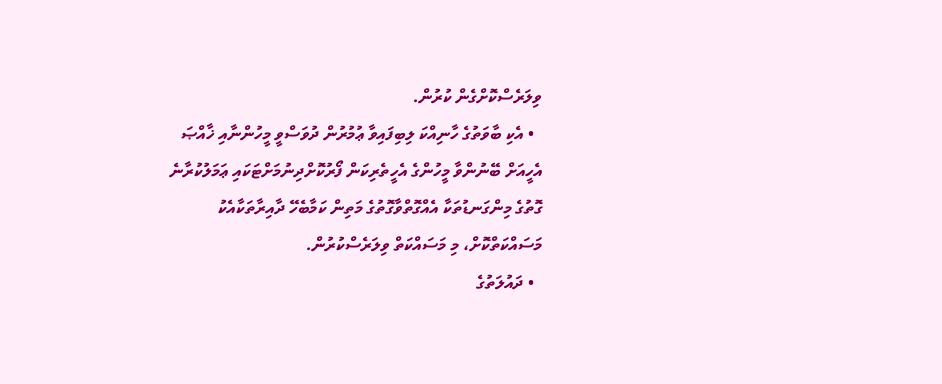ވިލަރެސްކޮށްގެން ކުރުން.
  • އެކި ބާވަތުގެ ހާނިއްކަ ލިބިފައިވާ ޢުމުރުން ދުވަސްވީ މީހުންނާއި ޚާއްޞަ އެހީއަށް ބޭނުންވާ މީހުންގެ އެހީތެރިކަން ފޯރުކޮށްދިނުމަށްޓަކައި ޢަމަލުކުރާނެ ގޮތުގެ މިންގަނޑުތަކާ އެއްގޮތްވާގޮތުގެ މަތިން ކަމާބެހޭ ދާއިރާތަކާއެކު މަސައްކަތްކޮށް، މި މަސައްކަތް ވިލަރެސްކުރުން.
  • ދައުލަތުގެ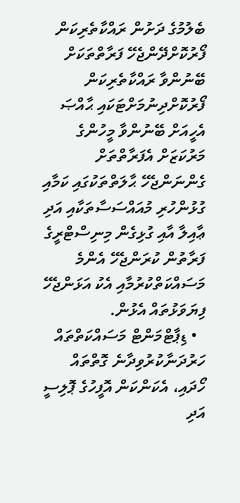ބެލުމުގެ ދަށުން ރައްކާތެރިކަން ފޯރުކޮށްދޭންޖެހޭ ފަރާތްތަކަށް ބޭނުންވާ ރައްކާތެރިކަން ފޯރުކޮށްދިނުމަށްޓަކައި ޙާއްޞަ އެހީއަށް ބޭނުންވާ މީހުންގެ މަރުކަޒަށް އެފަރާތްތަށް ގެންނަންޖެހޭ ޙާލަތްތަކުގައި ކަމާއި ގުޅުންހުރި މުއައްސަސާތަކާއި އަދި ޢާއިލާ އާއި ގުޅިގެން މިނިސްޓްރީގެ ފަރާތުން ކުރަންޖެހޭ އެންމެ މަސައްކަތްކުރުމާއި އެކު އަޅަންޖެހޭ ފިޔަވަޅުތައް އެޅުން.
  • ޑިޕާޓްމަންޓް މަސައްކަތްތައް ހަރުދަނާކުރުވިދާނެ ގޮތްތައް ހޯދައި، އެކަންކަން އޮފީހުގެ ޕޮލިސީ އަދި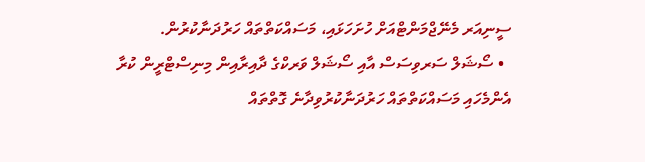ސީނިއަރ މެނޭޖްމަންޓްއަށް ހުށަހަޅައި، މަސައްކަތްތައް ހަރުދަނާކުރުން.
  • ސޯޝަލް ސަރވިސަސް އާއި ސޯޝަލް ވަރކްގެ ދާއިރާއިން މިނިސްޓްރީން ކުރާ އެންމެހައި މަސައްކަތްތައް ހަރުދަނާކުރުވިދާނެ ގޮތްތައް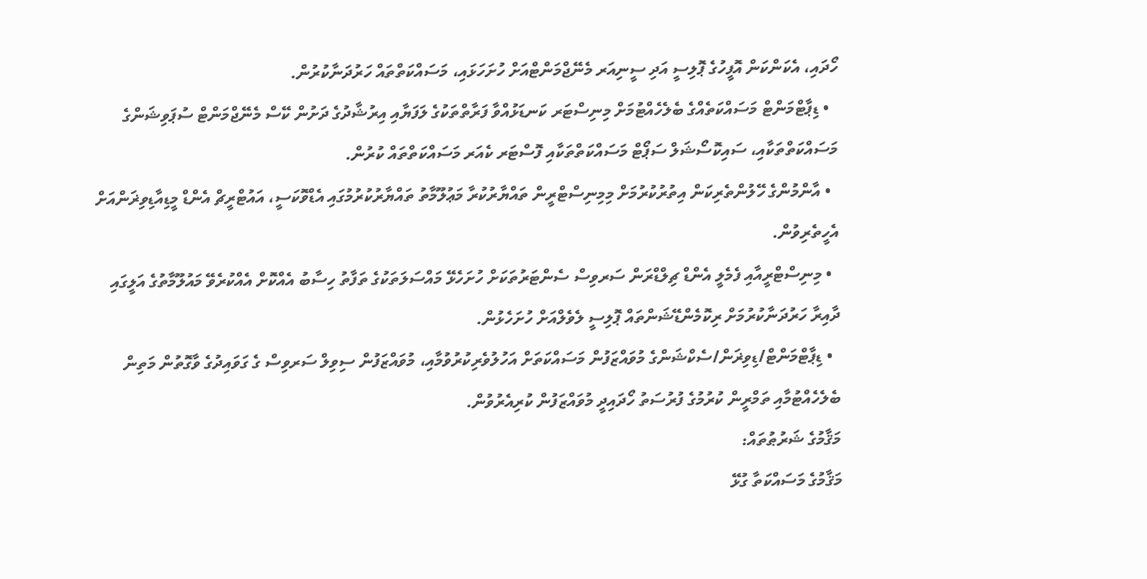ހޯދައި، އެކަންކަން އޮފީހުގެ ޕޮލިސީ އަދި ސީނިއަރ މެނޭޖްމަންޓްއަށް ހުށަހަޅައި، މަސައްކަތްތައް ހަރުދަނާކުރުން.
  • ޑިޕާޓްމަންޓް މަސައްކަތެއްގެ ބެލެހެއްޓުމަށް މިނިސްޓަރ ކަނޑަޅުއްވާ ފަރާތްތަކުގެ ލަފަޔާއި އިރުޝާދުގެ ދަށުން ކޭސް މެނޭޖްމަންޓް ސުޕަވިޝަންގެ މަސައްކަތްތަކާއި، ސައިކޮސޯޝަލް ސަޕޯޓް މަސައްކަތްތަކާއި ފޮސްޓަރ ކެއަރ މަސައްކަތްތައް ކުރުން.
  • އާންމުންގެ ހޭލުންތެރިކަން އިތުރުކުރުމަށް މިމިނިސްޓްރީން ތައްޔާރުކުރާ މަޢުލޫމާތު ތައްޔާރުކުރުމުގައި އެޑްވޮކަސީ، އައުޓްރީޗް އެންޑް މީޑިއާޑިވިޜަންއަށް އެހީތެރިވުން.
  • މިނިސްޓްރީއާއި ފެމެލީ އެންޑް ޗިލްޑްރަން ސަރވިސް ސެންޓަރުތަކަށް ހުށަހެޅޭ މައްސަލަތަކުގެ ތަފާތު ހިސާބު އެއްކޮށް އެއްކުރެވޭ މައުލޫމާތުގެ އަލީގައި ދާއިރާ ހަރުދަނާކުރުމަށް ރިކޮމެންޑޭޝަންތައް ޕޮލިސީ ލެވެލްއަށް ހުށަހެޅުން.
  • ޑިޕާޓްމަންޓް/ޑިވިޜަން/ސެކްޝަންގެ މުވައްޒަފުން މަސައްކަތަށް އަހުލުވެރިކުރުވުމާއި، މުވައްޒަފުން ސިވިލް ސަރވިސް ގެ ގަވައިދުގެ ވާގޮތުން މަތިން ބެލެހެއްޓުމާއި ތަމްރީން ކުރުމުގެ ފުރުސަތު ހޯދައިދީ މުވައްޒަފުން ކުރިއެރުވުން.
މަޤާމުގެ ޝަރުޠުތައް:
މަޤާމުގެ މަސައްކަތާ ގުޅޭ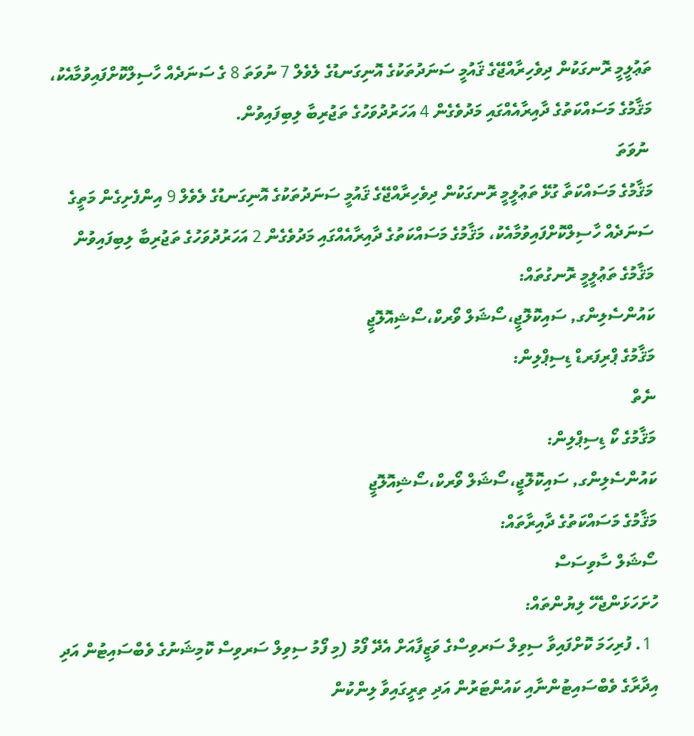ތަޢުލީމީ ރޮނގަކުން ދިވެހިރާއްޖޭގެ ޤައުމީ ސަނަދުތަކުގެ އޮނިގަނޑުގެ ލެވެލް 7 ނުވަތަ 8 ގެ ސަނަދެއް ހާސިލްކޮށްފައިވުމާއެކު، މަޤާމުގެ މަސައްކަތުގެ ދާއިރާއެއްގައި މަދުވެގެން 4 އަހަރުދުވަހުގެ ތަޖުރިބާ ލިބިފައިވުން.
 ނުވަތަ
މަޤާމުގެ މަސައްކަތާ ގުޅޭ ތަޢުލީމީ ރޮނގަކުން ދިވެހިރާއްޖޭގެ ޤައުމީ ސަނަދުތަކުގެ އޮނިގަނޑުގެ ލެވެލް 9 އިންފެށިގެން މަތީގެ ސަނަދެއް ހާސިލްކޮށްފައިވުމާއެކު، މަޤާމުގެ މަސައްކަތުގެ ދާއިރާއެއްގައި މަދުވެގެން 2 އަހަރުދުވަހުގެ ތަޖުރިބާ ލިބިފައިވުން
މަޤާމުގެ ތަޢުލީމީ ރޮނގުތައް:
ކައުންސެލިންގ, ސައިކޮލޮޖީ،ސޯޝަލް ވޯރކް،ސޯޝިއޮލޮޖީ
މަޤާމުގެ ޕްރިފަރޑް ޑިސިޕްލިން:
ނެތް
މަޤާމުގެ ކޯ ޑިސިޕްލިން:
ކައުންސެލިންގ, ސައިކޮލޮޖީ،ސޯޝަލް ވޯރކް،ސޯޝިއޮލޮޖީ
މަޤާމުގެ މަސައްކަތުގެ ދާއިރާތައް:
ސޯޝަލް ސާވިސަސް
ހުށަހަޅަންޖެހޭ ލިޔުންތައް:
  1. ފުރިހަމަ ކޮށްފައިވާ ސިވިލް ސަރވިސްގެ ވަޒީފާއަށް އެދޭ ފޯމު (މި ފޯމު ސިވިލް ސަރވިސް ކޮމިޝަނުގެ ވެބްސައިޓުން އަދި އިދާރާގެ ވެބްސައިޓުންނާއި ކައުންޓަރުން އަދި ތިރީގައިވާ ލިންކުން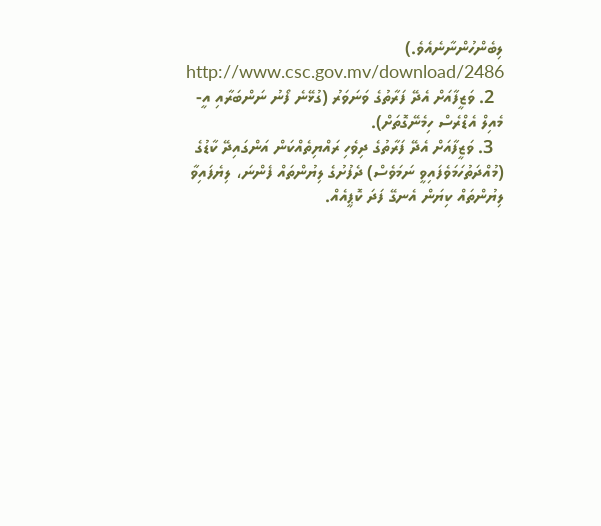ލިބެންހުންނާނެއެވެ.) http://www.csc.gov.mv/download/2486
  2. ވަޒީފާއަށް އެދޭ ފަރާތުގެ ވަނަވަރު (ގުޅޭނެ ފޯނު ނަންބަރާއި އީ-މެއިލް އެޑްރެސް ހިމެނޭގޮތަށް).
  3. ވަޒީފާއަށް އެދޭ ފަރާތުގެ ދިވެހި ރައްޔިތެއްކަން އަންގައިދޭ ކާޑުގެ (މުއްދަތުހަމަވެފައިވީ ނަމަވެސް) ދެފުށުގެ ލިޔުންތައް ފެންނަ، ލިޔެފައިވާ ލިޔުންތައް ކިޔަން އެނގޭ ފަދަ ކޮޕީއެއް.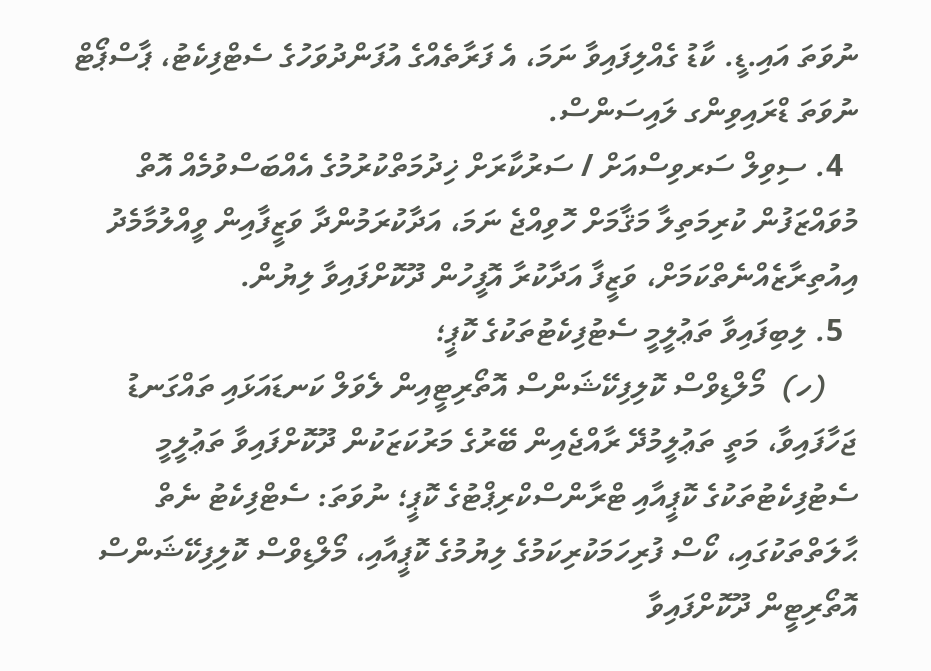ނުވަތަ އައި.ޑީ. ކާޑު ގެއްލިފައިވާ ނަމަ، އެ ފަރާތެއްގެ އުފަންދުވަހުގެ ސެޓްފިކެޓު، ޕާސްޕޯޓް ނުވަތަ ޑްރައިވިންގ ލައިސަންސް.
  4. ސިވިލް ސަރވިސްއަށް / ސަރުކާރަށް ޚިދުމަތްކުރުމުގެ އެއްބަސްވުމެއް އޮތް މުވައްޒަފުން ކުރިމަތިލާ މަޤާމަށް ހޮވިއްޖެ ނަމަ، އަދާކުރަމުންދާ ވަޒީފާއިން ވީއްލުމާމެދު އިއުތިރާޒެއްނެތްކަމަށް، ވަޒީފާ އަދާކުރާ އޮފީހުން ދޫކޮށްފައިވާ ލިޔުން.
  5. ލިބިފައިވާ ތަޢުލީމީ ސެޓުފިކެޓުތަކުގެ ކޮޕީ؛
    (ހ)  މޯލްޑިވްސް ކޮލިފިކޭޝަންސް އޮތޯރިޓީއިން ލެވަލް ކަނޑައަޅައި ތައްގަނޑު ޖަހާފައިވާ، މަތީ ތަޢުލީމުދޭ ރާއްޖެއިން ބޭރުގެ މަރުކަޒަކުން ދޫކޮށްފައިވާ ތަޢުލީމީ ސެޓުފިކެޓުތަކުގެ ކޮޕީއާއި ޓްރާންސްކްރިޕްޓުގެ ކޮޕީ؛ ނުވަތަ: ސެޓްފިކެޓު ނެތް ޙާލަތްތަކުގައި، ކޯސް ފުރިހަމަކުރިކަމުގެ ލިޔުމުގެ ކޮޕީއާއި، މޯލްޑިވްސް ކޮލިފިކޭޝަންސް އޮތޯރިޓީން ދޫކޮށްފައިވާ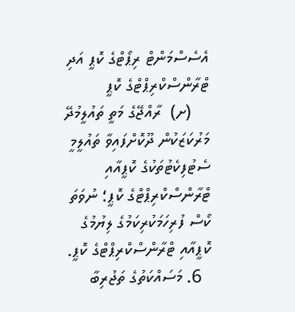އެސެސްމަންޓް ރިޕޯޓްގެ ކޮޕީ އަދި ޓްރާންސްކްރިޕްޓްގެ ކޮޕީ
    (ށ)  ރާއްޖޭގެ މަތީ ތައުލީމުދޭ މަރުކަޒަކުން ދޫކޮށްފައިވާ ތައުލީމީ ސެޓުފިކެޓުތަކުގެ ކޮޕީއާއި ޓްރާންސްކްރިޕްޓްގެ ކޮޕީ؛ ނުވަތަ ކޯސް ފުރިހަމަކުރިކަމުގެ ލިޔުމުގެ ކޮޕީއާއި ޓްރާންސްކްރިޕްޓްގެ ކޮޕީ.
  6. މަސައްކަތުގެ ތަޖުރިބާ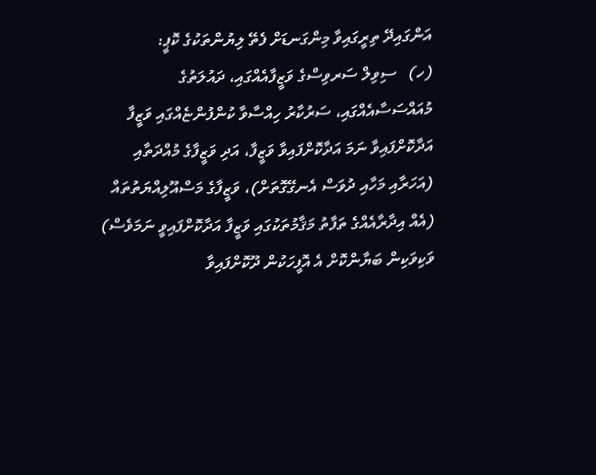އަންގައިދޭ ތިރީގައިވާ މިންގަނޑަށް ފެތޭ ލިޔުންތަކުގެ ކޮޕީ:
(ހ)   ސިވިލް ސަރވިސްގެ ވަޒީފާއެއްގައި، ދައުލަތުގެ މުއައްސަސާއެއްގައި، ސަރުކާރު ހިއްސާވާ ކުންފުންޏެއްގައި ވަޒީފާ އަދާކޮށްފައިވާ ނަމަ އަދާކޮށްފައިވާ ވަޒީފާ، އަދި ވަޒީފާގެ މުއްދަތާއި (އަހަރާއި މަހާއި ދުވަސް އެނގޭގޮތަށް)، ވަޒީފާގެ މަސްއޫލިއްޔަތުތައް (އެއް އިދާރާއެއްގެ ތަފާތު މަޤާމުތަކުގައި ވަޒީފާ އަދާކޮށްފައިވީ ނަމަވެސް) ވަކިވަކިން ބަޔާންކޮށް އެ އޮފީހަކުން ދޫކޮށްފައިވާ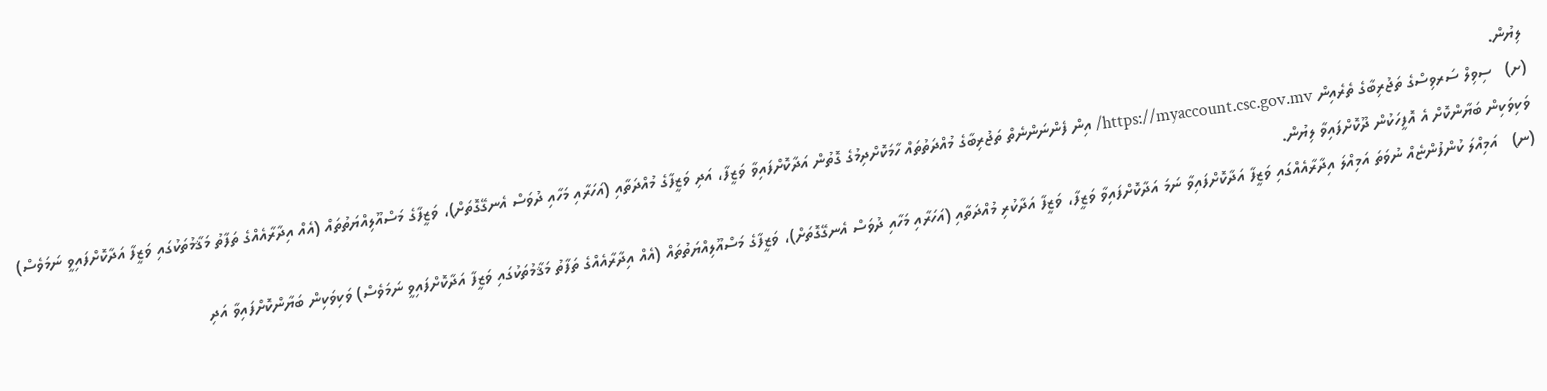ލިޔުން.
(ށ)   ސިވިލް ސަރވިސްގެ ތަޖުރިބާގެ ތެރެއިން https://myaccount.csc.gov.mv/ އިން ފެންނަންނެތް ތަޖުރިބާގެ މުއްދަތުތައް ހާމަކޮށްދިމުގެ ގޮތުން އަދާކޮށްފައިވާ ވަޒީފާ، އަދި ވަޒީފާގެ މުއްދަތާއި (އަހަރާއި މަހާއި ދުވަސް އެނގޭގޮތަށް)، ވަޒީފާގެ މަސްއޫލިއްޔަތުތައް (އެއް އިދާރާއެއްގެ ތަފާތު މަޤާމުތަކުގައި ވަޒީފާ އަދާކޮށްފައިވީ ނަމަވެސް) ވަކިވަކިން ބަޔާންކޮށް އެ އޮފީހަކުން ދޫކޮށްފައިވާ ލިޔުން.
(ނ)   އަމިއްލަ ކުންފުންޏެއް ނުވަތަ އަމިއްލަ އިދާރާއެއްގައި ވަޒީފާ އަދާކޮށްފައިވާ ނަމަ އަދާކޮށްފައިވާ ވަޒީފާ، ވަޒީފާ އަދާކުރި މުއްދަތާއި (އަހަރާއި މަހާއި ދުވަސް އެނގޭގޮތަށް)، ވަޒީފާގެ މަސްއޫލިއްޔަތުތައް (އެއް އިދާރާއެއްގެ ތަފާތު މަޤާމުތަކުގައި ވަޒީފާ އަދާކޮށްފައިވީ ނަމަވެސް) ވަކިވަކިން ބަޔާންކޮށްފައިވާ އަދި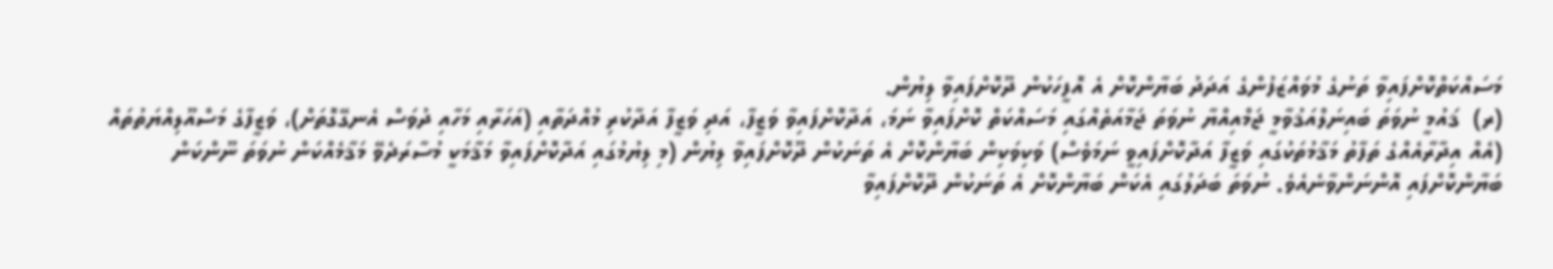މަސައްކަތްކޮށްފައިވާ ތަނުގެ މުވައްޒަފުންގެ އަދަދު ބަޔާންކޮށް އެ އޮފީހަކުން ދޫކޮށްފައިވާ ލިޔުން.
(ރ)  ޤައުމީ ނުވަތަ ބައިނަލްއަޤުވާމީ ޖަމްއިއްޔާ ނުވަތަ ޖަމާއަތެއްގައި މަސައްކަތް ކޮށްފައިވާ ނަމަ، އަދާކޮށްފައިވާ ވަޒީފާ، އަދި ވަޒީފާ އަދާކުރި މުއްދަތާއި (އަހަރާއި މަހާއި ދުވަސް އެނގޭގޮތަށް)، ވަޒީފާގެ މަސްއޫލިއްޔަތުތައް (އެއް އިދާރާއެއްގެ ތަފާތު މަޤާމުތަކުގައި ވަޒީފާ އަދާކޮށްފައިވީ ނަމަވެސް) ވަކިވަކިން ބަޔާންކޮށް އެ ތަނަކުން ދޫކޮށްފައިވާ ލިޔުން (މި ލިޔުމުގައި އަދާކޮށްފައިވާ މަޤާމަކީ މުސާރަދެވޭ މަޤާމެއްކަން ނުވަތަ ނޫންކަން ބަޔާންކޮށްފައި އޮންނަންވާނެއެވެ. ނުވަތަ ބަދަލުގައި އެކަން ބަޔާންކޮށް އެ ތަނަކުން ދޫކޮށްފައިވާ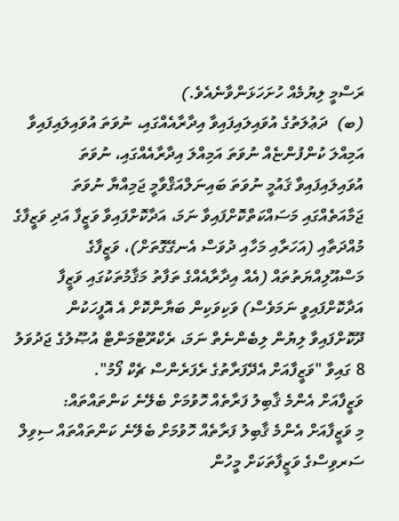ރަސްމީ ލިޔުމެއް ހުށަހަޅަންވާނެއެވެ.)
(ބ)  ދަޢުލަތުގެ އުވައިލައިފައިވާ އިދާރާއެއްގައި، ނުވަތަ އުވައިލައިފައިވާ އަމިއްލަ ކުންފުންޏެއް ނުވަތަ އަމިއްލަ އިދާރާއެއްގައި، ނުވަތަ އުވައިލައިފައިވާ ޤައުމީ ނުވަތަ ބައިނަލްއަޤްވާމީ ޖަމިއްޔާ ނުވަތަ ޖަމާއަތެއްގައި މަސައްކަތްކޮށްފައިވާ ނަމަ، އަދާކޮށްފައިވާ ވަޒީފާ އަދި ވަޒީފާގެ މުއްދަތާއި (އަހަރާއި މަހާއި ދުވަސް އެނގޭގޮތަށް)، ވަޒީފާގެ މަސްއޫލިއްޔަތުތައް (އެއް އިދާރާއެއްގެ ތަފާތު މަޤާމުތަކުގައި ވަޒީފާ އަދާކޮށްފައިވީ ނަމަވެސް) ވަކިވަކިން ބަޔާންކޮށް އެ އޮފީހަކުން ދޫކޮށްފައިވާ ލިޔުން ލިބެންނެތް ނަމަ، ރެކްރޫޓްމަންޓް އުޞޫލުގެ ޖަދުވަލު 8 ގައިވާ "ވަޒީފާއަށް އެދޭފަރާތުގެ ރެފަރެންސް ޗެކް ފޯމު".
ވަޒީފާއަށް އެންމެ ޤާބިލު ފަރާތެއް ހޮވުމަށް ބެލޭނެ ކަންތައްތައް:
މި ވަޒީފާއަށް އެންމެ ޤާބިލު ފަރާތެއް ހޮވުމަށް ބެލޭނެ ކަންތައްތައް ސިވިލް ސަރވިސްގެ ވަޒީފާތަކަށް މީހުން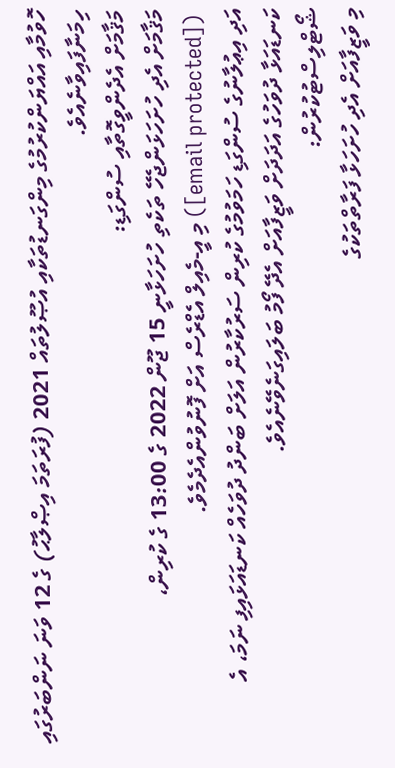ހޮވުމާއި އައްޔަންކުރުމުގެ މިންގަނޑުތަކާއި އުޞޫލުތައް 2021 (ފުރަތަމަ އިޞްލާޙު) ގެ 12 ވަނަ ނަންބަރުގައި ހިމަނާފައިވާނެއެވެ.
މަޤާމަށް އެދެންވީގޮތާއި ސުންގަޑި:
މަޤާމަށް އެދި ހުށަހަޅަންޖެހޭ ތަކެތި ހުށަހަޅާނީ 15 ޖޫން 2022 ގެ 13:00 ގެ ކުރިން،
 ([email protected]) މި އީ-މެއިލް އެޑްރެސް އަށް ފޮނުވުންއެދެމެވެ.
އަދި އިޢުލާނުގެ ސުންގަޑި ހަމަވުމުގެ ކުރިން ސަރުކާރުން އަލަށް ބަންދު ދުވަހެއް ކަނޑައަޅައިފި ނަމަ، އެ ކަނޑައަޅާ ދުވަހުގެ އަދަދަށް ވަޒީފާއަށް އެދޭ ފޯމު ބަލައިގަނެވޭނެއެވެ.
ޝޯޓްލިސްޓުކުރުން:
މި ވަޒީފާއަށް އެދި ހުށަހަޅާ ފަރާތްތަކުގެ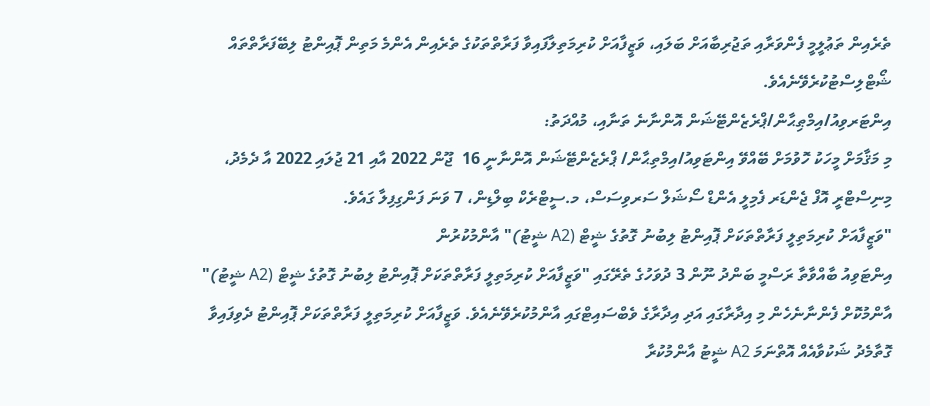ތެރެއިން ތަޢުލީމީ ފެންވަރާއި ތަޖުރިބާއަށް ބަލައި، ވަޒީފާއަށް ކުރިމަތިލާފައިވާ ފަރާތްތަކުގެ ތެރެއިން އެންމެ މަތިން ޕޮއިންޓު ލިބޭފަރާތްތައް ޝޯޓްލިސްޓުކުރެވޭނެއެވެ.
އިންޓަރވިއު/އިމްޠިޙާން/ޕްރެޒެންޓޭޝަން އޮންނާނެ ތަނާއި، މުއްދަތު:
މި މަޤާމަށް މީހަކު ހޮވުމަށް ބޭއްވޭ އިންޓަވިއު/އިމްތިޙާން/ ޕްރެޒެންޓޭޝަން އޮންނާނީ 16  ޖޫން 2022 އާއި 21 ޖުލައި 2022 އާ ދެމެދު، މިނިސްޓްރީ އޮފް ޖެންޑަރ ފެމިލީ އެންޑް ސޯޝަލް ސަރވިސަސް، މ.ސީޓްރެކް ބިލްޑިން، 7 ވަނަ ފަންގިފިލާ ގައެވެ.
"ވަޒީފާއަށް ކުރިމަތިލީ ފަރާތްތަކަށް ޕޮއިންޓު ލިބުނު ގޮތުގެ ޝީޓް (A2 ޝީޓު)" އާންމުކުރުން
އިންޓަވިއު ބާއްވާތާ ރަސްމީ ބަންދު ނޫން 3 ދުވަހުގެ ތެރޭގައި "ވަޒީފާއަށް ކުރިމަތިލީ ފަރާތްތަކަށް ޕޮއިންޓު ލިބުނު ގޮތުގެ ޝީޓް (A2 ޝީޓު)" އާންމުކޮށް ފެންނާނެހެން މި އިދާރާގައި އަދި އިދާރާގެ ވެބްސައިޓްގައި އާންމުކުރެވޭނެއެވެ. ވަޒީފާއަށް ކުރިމަތިލީ ފަރާތްތަކަށް ޕޮއިންޓު ދެވިފައިވާ ގޮތާމެދު ޝަކުވާއެއް އޮތްނަމަ A2 ޝީޓު އާންމުކުރާ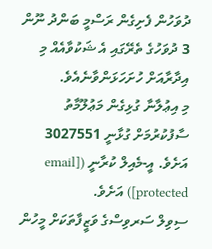ދުވަހުން ފެށިގެން ރަސްމީ ބަންދު ނޫން 3 ދުވަހުގެ ތެރޭގައި އެ ޝަކުވާއެއް މި އިދާރާއަށް ހުށަހަޅަންވާނެއެވެ.
މި އިޢުލާނާ ގުޅިގެން މަޢުލޫމާތު ސާފުކުރުމަށް ގުޅާނީ 3027551 އަށެވެ. އީ-މެއިލް ކުރާނީ ([email protected]) އަށެވެ.
ސިވިލް ސަރވިސްގެ ވަޒީފާތަކަށް މީހުން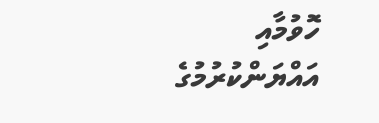ހޮވުމާއި އައްޔަންކުރުމުގެ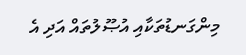މިންގަނޑުތަކާއި އުޞޫލުތައް އަދި އެ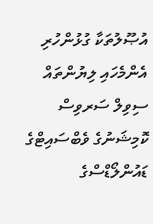އުޞޫލުތަކާ ގުޅުންހުރި އެންމެހައި ލިޔުންތައް ސިވިލް ސަރވިސް ކޮމިޝަނުގެ ވެބްސައިޓްގެ ޑައުންލޯޑްސްގެ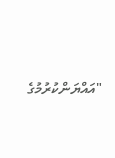"އައްޔަންކުރުމުގެ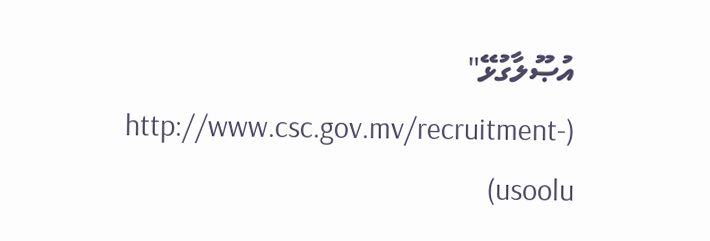އުޞޫލާގުޅޭ" (http://www.csc.gov.mv/recruitment-usoolu)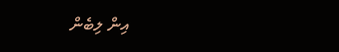އިން ލިބެން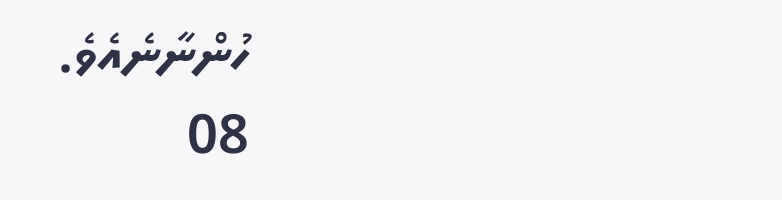ހުންނާނެއެވެ.
08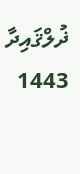ޛުލްޤައިދާ 1443